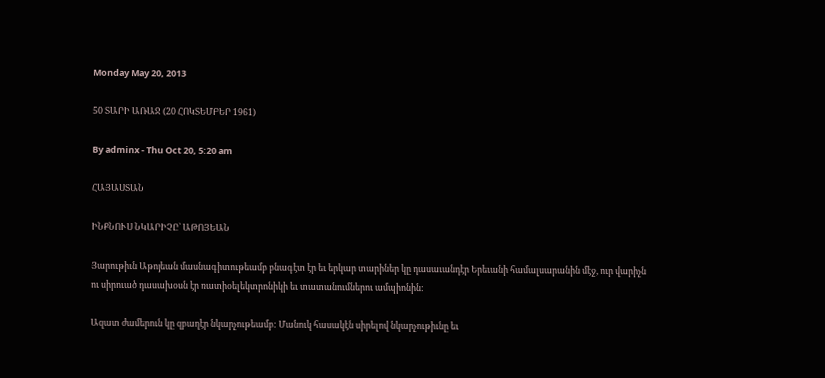Monday May 20, 2013

50 ՏԱՐԻ ԱՌԱՋ (20 ՀՈԿՏԵՄԲԵՐ 1961)

By adminx - Thu Oct 20, 5:20 am

ՀԱՅԱՍՏԱՆ

ԻՆՔՆՈՒՍ ՆԿԱՐԻՉԸ` ԱԹՈՅԵԱՆ

Յարութիւն Աթոյեան մասնագիտութեամբ բնագէտ էր եւ երկար տարիներ կը դասաւանդէր Երեւանի համալսարանին մէջ, ուր վարիչն ու սիրուած դասախօսն էր ռատիօելեկտրոնիկի եւ տատանումներու ամպիոնին:

Ազատ ժամերուն կը զբաղէր նկարչութեամբ: Մանուկ հասակէն սիրելով նկարչութիւնը եւ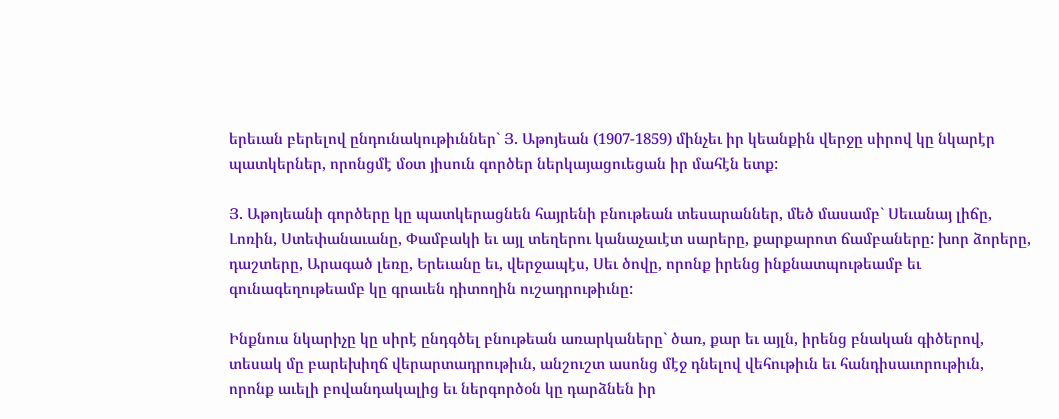երեւան բերելով ընդունակութիւններ` Յ. Աթոյեան (1907-1859) մինչեւ իր կեանքին վերջը սիրով կը նկարէր պատկերներ, որոնցմէ մօտ յիսուն գործեր ներկայացուեցան իր մահէն ետք:

Յ. Աթոյեանի գործերը կը պատկերացնեն հայրենի բնութեան տեսարաններ, մեծ մասամբ` Սեւանայ լիճը, Լոռին, Ստեփանաւանը, Փամբակի եւ այլ տեղերու կանաչաւէտ սարերը, քարքարոտ ճամբաները: խոր ձորերը, դաշտերը, Արագած լեռը, Երեւանը եւ, վերջապէս, Սեւ ծովը, որոնք իրենց ինքնատպութեամբ եւ գունագեղութեամբ կը գրաւեն դիտողին ուշադրութիւնը:

Ինքնուս նկարիչը կը սիրէ ընդգծել բնութեան առարկաները` ծառ, քար եւ այլն, իրենց բնական գիծերով, տեսակ մը բարեխիղճ վերարտադրութիւն, անշուշտ ասոնց մէջ դնելով վեհութիւն եւ հանդիսաւորութիւն, որոնք աւելի բովանդակալից եւ ներգործօն կը դարձնեն իր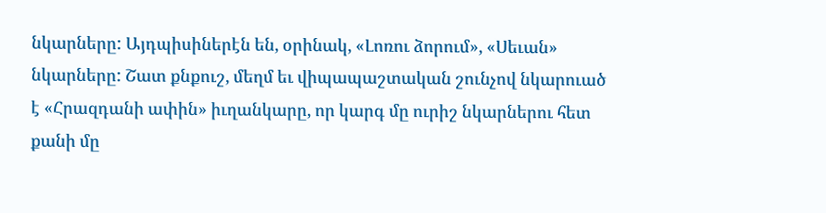նկարները: Այդպիսիներէն են, օրինակ, «Լոռու ձորում», «Սեւան» նկարները: Շատ քնքուշ, մեղմ եւ վիպապաշտական շունչով նկարուած է «Հրազդանի ափին» իւղանկարը, որ կարգ մը ուրիշ նկարներու հետ քանի մը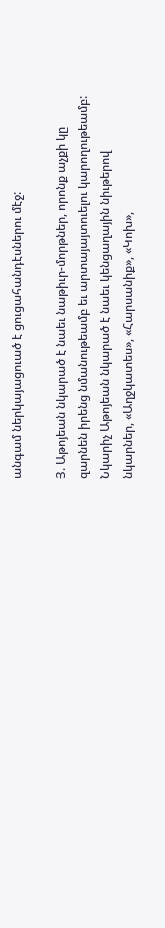անգամ ներկայացուած է ցուցահանդէսներու մէջ:

Յ. Աթոյեան նկարած է նաեւ նաթիւր-մորթներ, որոնք աչքի կը զարնեն իրենց նմանութեամբ եւ արտայայտուելու կարողութեամբ: Նկարիչ Աթոյեան նկարած է նաեւ կենցաղային նիւթերով նկարներ, «Աղջկատես», «Հարսանիք», «Կոխ»,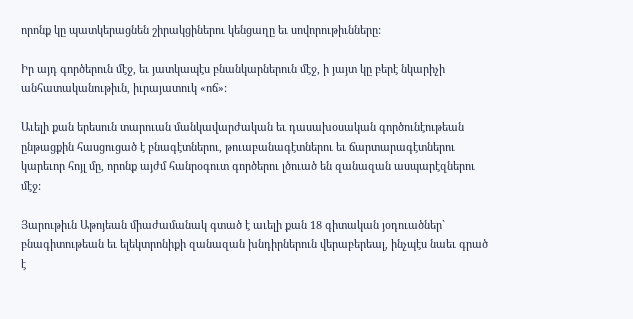որոնք կը պատկերացնեն շիրակցիներու կենցաղը եւ սովորութիւնները:

Իր այդ գործերուն մէջ, եւ յատկապէս բնանկարներուն մէջ, ի յայտ կը բերէ նկարիչի անհատականութիւն, իւրայատուկ «ոճ»:

Աւելի քան երեսուն տարուան մանկավարժական եւ դասախօսական գործունէութեան ընթացքին հասցուցած է բնագէտներու, թուաբանագէտներու եւ ճարտարագէտներու կարեւոր հոյլ մը, որոնք այժմ հանրօգուտ գործերու լծուած են զանազան ասպարէզներու մէջ:

Յարութիւն Աթոյեան միաժամանակ գտած է աւելի քան 18 գիտական յօդուածներ` բնագիտութեան եւ ելեկտրոնիքի զանազան խնդիրներուն վերաբերեալ, ինչպէս նաեւ գրած է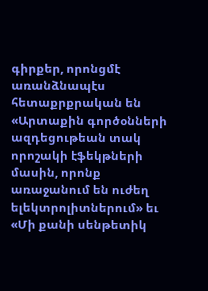գիրքեր, որոնցմէ առանձնապէս հետաքրքրական են «Արտաքին գործօնների ազդեցութեան տակ որոշակի էֆեկթների մասին, որոնք առաջանում են ուժեղ ելեկտրոլիտներում» եւ «Մի քանի սենթետիկ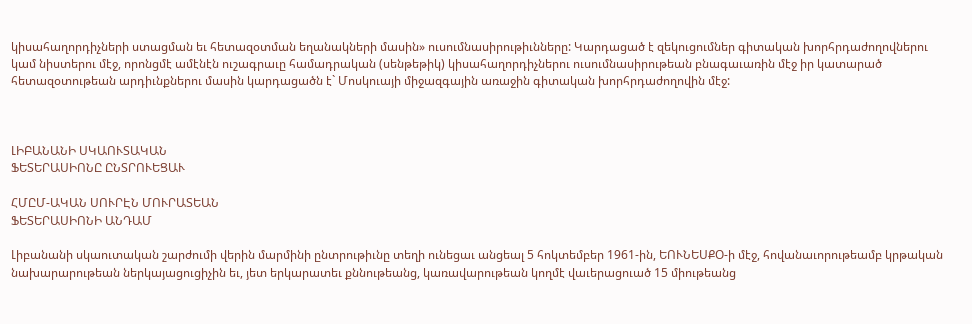կիսահաղորդիչների ստացման եւ հետազօտման եղանակների մասին» ուսումնասիրութիւնները: Կարդացած է զեկուցումներ գիտական խորհրդաժողովներու  կամ նիստերու մէջ, որոնցմէ ամէնէն ուշագրաւը համադրական (սենթեթիկ) կիսահաղորդիչներու ուսումնասիրութեան բնագաւառին մէջ իր կատարած հետազօտութեան արդիւնքներու մասին կարդացածն է` Մոսկուայի միջազգային առաջին գիտական խորհրդաժողովին մէջ:



ԼԻԲԱՆԱՆԻ ՍԿԱՈՒՏԱԿԱՆ
ՖԵՏԵՐԱՍԻՈՆԸ ԸՆՏՐՈՒԵՑԱՒ

ՀՄԸՄ-ԱԿԱՆ ՍՈՒՐԷՆ ՄՈՒՐԱՏԵԱՆ
ՖԵՏԵՐԱՍԻՈՆԻ ԱՆԴԱՄ

Լիբանանի սկաուտական շարժումի վերին մարմինի ընտրութիւնը տեղի ունեցաւ անցեալ 5 հոկտեմբեր 1961-ին, ԵՈՒՆԵՍՔՕ-ի մէջ, հովանաւորութեամբ կրթական նախարարութեան ներկայացուցիչին եւ, յետ երկարատեւ քննութեանց, կառավարութեան կողմէ վաւերացուած 15 միութեանց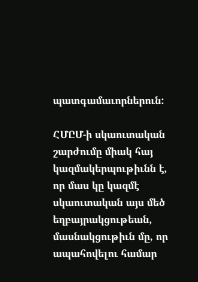պատգամաւորներուն:

ՀՄԸՄ-ի սկաուտական շարժումը միակ հայ կազմակերպութիւնն է, որ մաս կը կազմէ սկաուտական այս մեծ եղբայրակցութեան, մասնակցութիւն մը, որ ապահովելու համար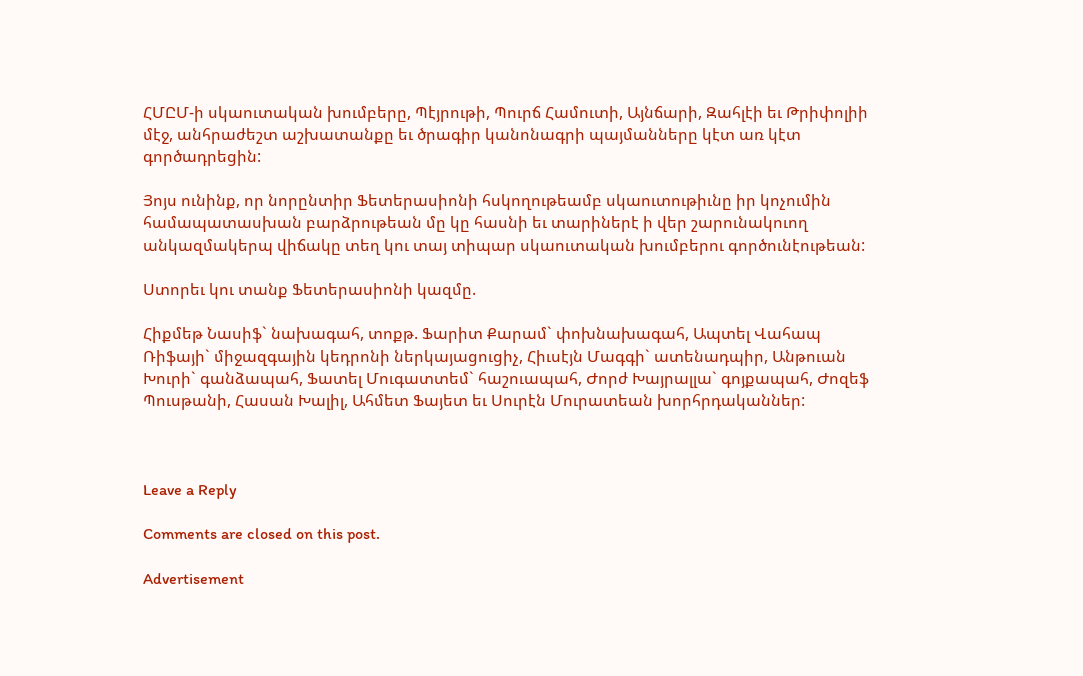ՀՄԸՄ-ի սկաուտական խումբերը, Պէյրութի, Պուրճ Համուտի, Այնճարի, Զահլէի եւ Թրիփոլիի մէջ, անհրաժեշտ աշխատանքը եւ ծրագիր կանոնագրի պայմանները կէտ առ կէտ գործադրեցին:

Յոյս ունինք, որ նորընտիր Ֆետերասիոնի հսկողութեամբ սկաուտութիւնը իր կոչումին համապատասխան բարձրութեան մը կը հասնի եւ տարիներէ ի վեր շարունակուող անկազմակերպ վիճակը տեղ կու տայ տիպար սկաուտական խումբերու գործունէութեան:

Ստորեւ կու տանք Ֆետերասիոնի կազմը.

Հիքմեթ Նասիֆ` նախագահ, տոքթ. Ֆարիտ Քարամ` փոխնախագահ, Ապտել Վահապ Ռիֆայի` միջազգային կեդրոնի ներկայացուցիչ, Հիւսէյն Մագգի` ատենադպիր, Անթուան Խուրի` գանձապահ, Ֆատել Մուգատտեմ` հաշուապահ, Ժորժ Խայրալլա` գոյքապահ, Ժոզեֆ Պուսթանի, Հասան Խալիլ, Ահմետ Ֆայետ եւ Սուրէն Մուրատեան խորհրդականներ:



Leave a Reply

Comments are closed on this post.

Advertisement